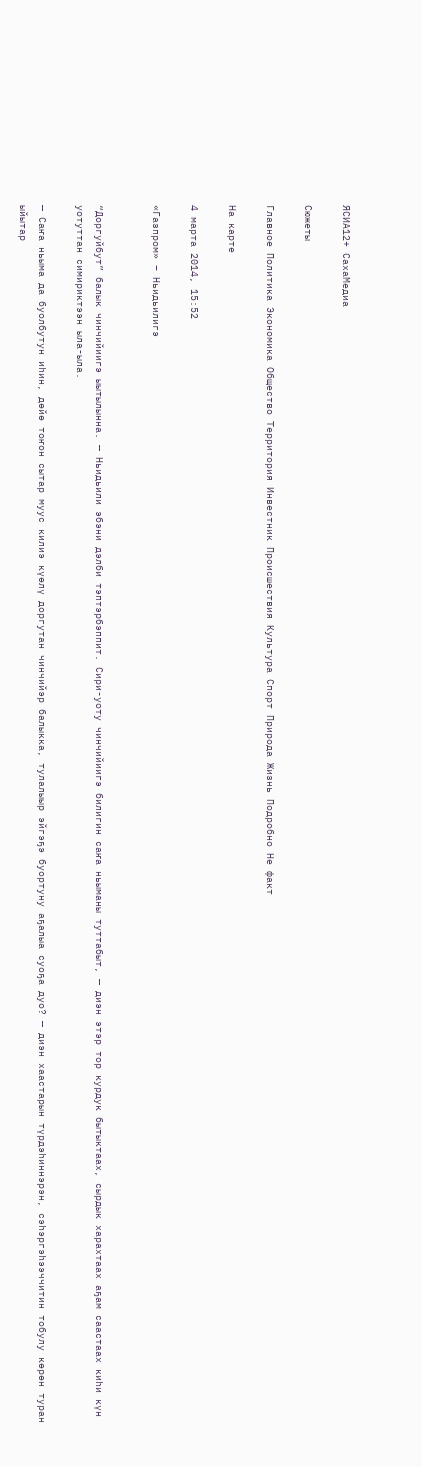ЯСИА12+ СахаМедиа

Сюжеты

Главное Политика Экономика Общество Территория Инвестник Происшествия Культура Спорт Природа Жизнь Подробно Не факт

На карте

4 марта 2014, 15:52

«Газпром» – Ньидьилигэ


“Доргуйбут” балык чинчийиигэ ыытылынна. — Ньидьили эбэни дэлби тэптэрбэппит. Сири-уоту чинчийиигэ билигин саҥа ньыманы туттабыт, — диэн этэр тор курдук бытыктаах, сырдык харахтаах аҕам саастаах киһи күн уотуттан симириктээн ыла-ыла.

— Саҥа ньыма да буолбутун иһин, дөйө тоҥон сытар муус килиэ күөлү доргутан чинчийэр балыкка, тулалыыр эйгэҕэ буортуну аҕалыа суоҕа дуо? — диэн хаастарын түрдэһиннэрэн, сэһэргэһээччитин тобулу көрөн туран ыйытар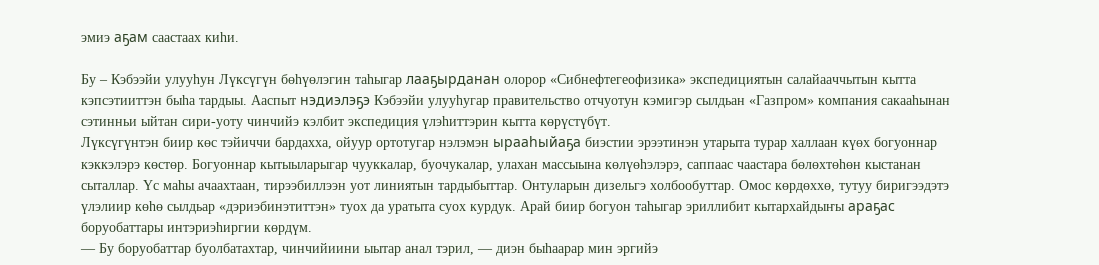эмиэ аҕам саастаах киһи.

Бу – Кэбээйи улууһун Лүксүгүн бөһүөлэгин таһыгар лааҕырданан олорор «Сибнефтегеофизика» экспедициятын салайааччытын кытта кэпсэтииттэн быһа тардыы. Ааспыт нэдиэлэҕэ Кэбээйи улууһугар правительство отчуотун кэмигэр сылдьан «Газпром» компания сакааһынан сэтинньи ыйтан сири-уоту чинчийэ кэлбит экспедиция үлэһиттэрин кытта көрүстүбүт.
Лүксүгүнтэн биир көс тэйиччи бардахха, ойуур ортотугар нэлэмэн ырааһыйаҕа биэстии эрээтинэн утарыта турар халлаан күөх богуоннар кэккэлэрэ көстөр. Богуоннар кытыыларыгар чууккалар, буочукалар, улахан массыына көлүөһэлэрэ, саппаас чаастара бөлөхтөһөн кыстанан сыталлар. Үс маһы ачаахтаан, тирээбиллээн уот линиятын тардыбыттар. Онтуларын дизельгэ холбообуттар. Омос көрдөххө, тутуу биригээдэтэ үлэлиир көһө сылдьар «дэриэбинэтиттэн» туох да уратыта суох курдук. Арай биир богуон таһыгар эриллибит кытархайдыҥы араҕас боруобаттары интэриэһиргии көрдүм.
— Бу боруобаттар буолбатахтар, чинчийиини ыытар анал тэрил, — диэн быһаарар мин эргийэ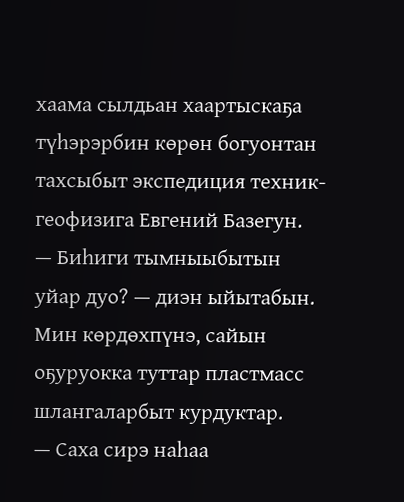хаама сылдьан хаартыскаҕа түһэрэрбин көрөн богуонтан тахсыбыт экспедиция техник-геофизига Евгений Базегун.
— Биһиги тымныыбытын уйар дуо? — диэн ыйытабын. Мин көрдөхпүнэ, сайын оҕуруокка туттар пластмасс шлангаларбыт курдуктар.
— Саха сирэ наһаа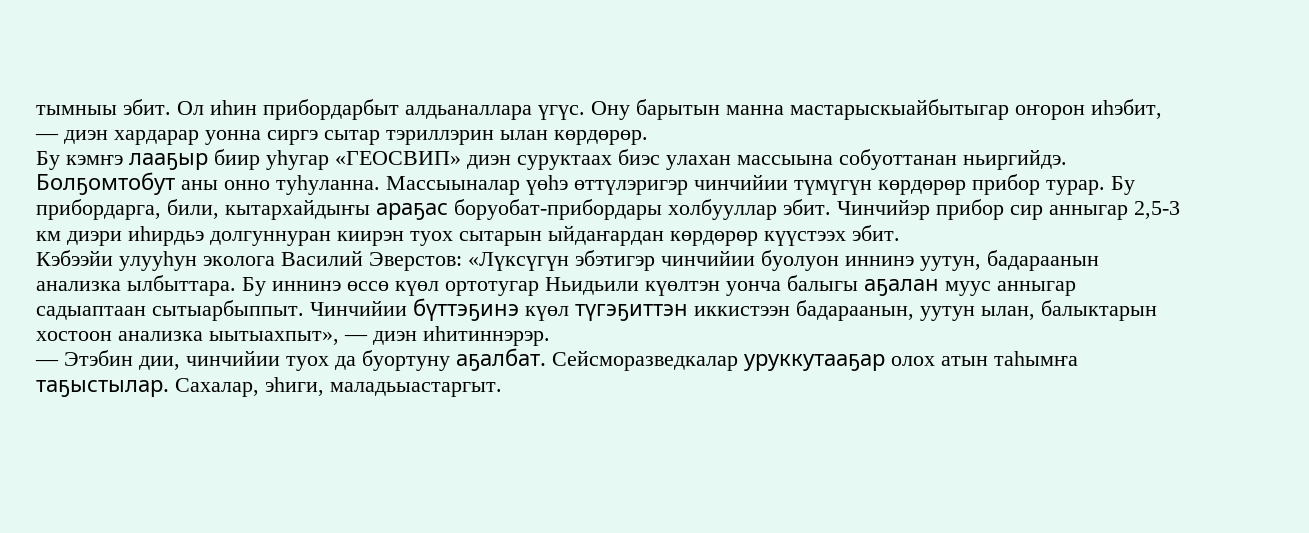тымныы эбит. Ол иһин прибордарбыт алдьаналлара үгүс. Ону барытын манна мастарыскыайбытыгар оҥорон иһэбит, — диэн хардарар уонна сиргэ сытар тэриллэрин ылан көрдөрөр.
Бу кэмҥэ лааҕыр биир уһугар «ГЕОСВИП» диэн суруктаах биэс улахан массыына собуоттанан ньиргийдэ. Болҕомтобут аны онно туһуланна. Массыыналар үөһэ өттүлэригэр чинчийии түмүгүн көрдөрөр прибор турар. Бу прибордарга, били, кытархайдыҥы араҕас боруобат-прибордары холбууллар эбит. Чинчийэр прибор сир анныгар 2,5-3 км диэри иһирдьэ долгуннуран киирэн туох сытарын ыйдаҥардан көрдөрөр күүстээх эбит.
Кэбээйи улууһун эколога Василий Эверстов: «Лүксүгүн эбэтигэр чинчийии буолуон иннинэ уутун, бадараанын анализка ылбыттара. Бу иннинэ өссө күөл ортотугар Ньидьили күөлтэн уонча балыгы аҕалан муус анныгар садыаптаан сытыарбыппыт. Чинчийии бүттэҕинэ күөл түгэҕиттэн иккистээн бадараанын, уутун ылан, балыктарын хостоон анализка ыытыахпыт», — диэн иһитиннэрэр.
— Этэбин дии, чинчийии туох да буортуну аҕалбат. Сейсморазведкалар уруккутааҕар олох атын таһымҥа таҕыстылар. Сахалар, эһиги, маладьыастаргыт.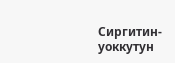Сиргитин-уоккутун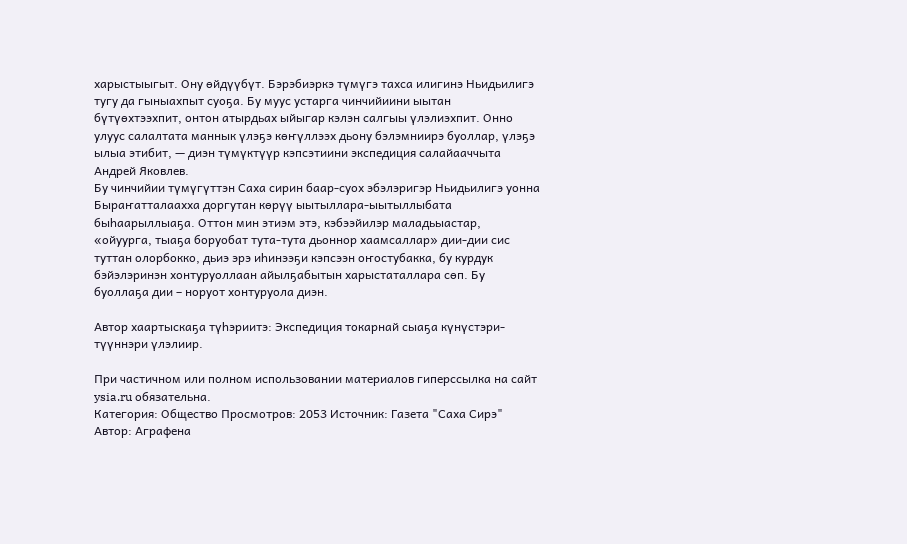харыстыыгыт. Ону өйдүүбүт. Бэрэбиэркэ түмүгэ тахса илигинэ Ньидьилигэ тугу да гыныахпыт суоҕа. Бу муус устарга чинчийиини ыытан бүтүөхтээхпит, онтон атырдьах ыйыгар кэлэн салгыы үлэлиэхпит. Онно улуус салалтата маннык үлэҕэ көҥүллээх дьону бэлэмниирэ буоллар, үлэҕэ ылыа этибит, — диэн түмүктүүр кэпсэтиини экспедиция салайааччыта Андрей Яковлев.
Бу чинчийии түмүгүттэн Саха сирин баар-суох эбэлэригэр Ньидьилигэ уонна Быраҥатталаахха доргутан көрүү ыытыллара-ыытыллыбата быһаарыллыаҕа. Оттон мин этиэм этэ, кэбээйилэр маладьыастар, «ойуурга, тыаҕа боруобат тута-тута дьоннор хаамсаллар» дии-дии сис туттан олорбокко, дьиэ эрэ иһинээҕи кэпсээн оҥостубакка, бу курдук бэйэлэринэн хонтуруоллаан айылҕабытын харыстаталлара сөп. Бу буоллаҕа дии – норуот хонтуруола диэн.

Автор хаартыскаҕа түһэриитэ: Экспедиция токарнай сыаҕа күнүстэри-түүннэри үлэлиир.

При частичном или полном использовании материалов гиперссылка на сайт ysia.ru обязательна.
Категория: Общество Просмотров: 2053 Источник: Газета "Саха Сирэ" Автор: Аграфена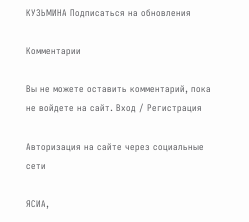КУЗЬМИНА Подписаться на обновления

Комментарии

Вы не можете оставить комментарий, пока не войдете на сайт. Вход / Регистрация

Авторизация на сайте через социальные сети

ЯСИА,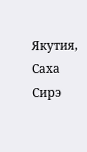Якутия, Саха Сирэ